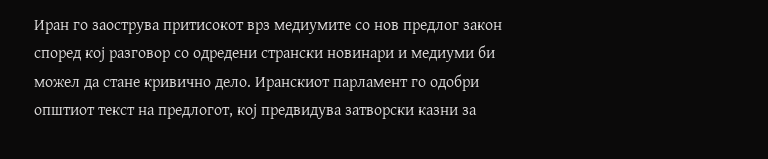Иран го заострува притисокот врз медиумите со нов предлог закон според кој разговор со одредени странски новинари и медиуми би можел да стане кривично дело. Иранскиот парламент го одобри општиот текст на предлогот, кој предвидува затворски казни за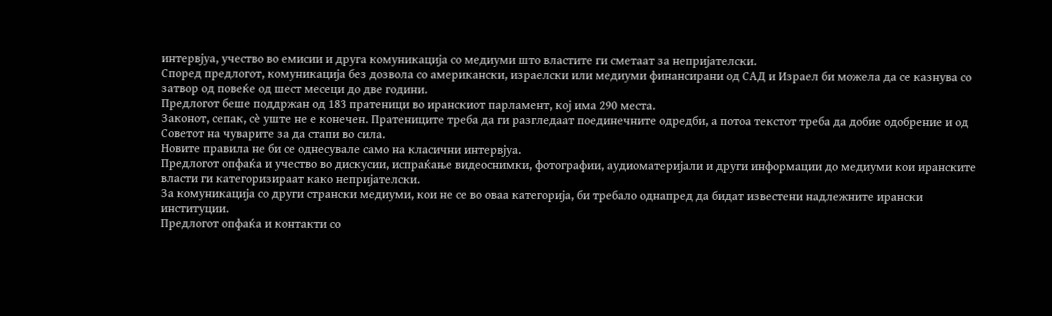интервјуа, учество во емисии и друга комуникација со медиуми што властите ги сметаат за непријателски.
Според предлогот, комуникација без дозвола со американски, израелски или медиуми финансирани од САД и Израел би можела да се казнува со затвор од повеќе од шест месеци до две години.
Предлогот беше поддржан од 183 пратеници во иранскиот парламент, кој има 290 места.
Законот, сепак, сè уште не е конечен. Пратениците треба да ги разгледаат поединечните одредби, а потоа текстот треба да добие одобрение и од Советот на чуварите за да стапи во сила.
Новите правила не би се однесувале само на класични интервјуа.
Предлогот опфаќа и учество во дискусии, испраќање видеоснимки, фотографии, аудиоматеријали и други информации до медиуми кои иранските власти ги категоризираат како непријателски.
За комуникација со други странски медиуми, кои не се во оваа категорија, би требало однапред да бидат известени надлежните ирански институции.
Предлогот опфаќа и контакти со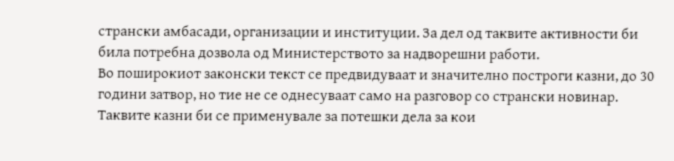странски амбасади, организации и институции. За дел од таквите активности би била потребна дозвола од Министерството за надворешни работи.
Во поширокиот законски текст се предвидуваат и значително построги казни, до 30 години затвор, но тие не се однесуваат само на разговор со странски новинар. Таквите казни би се применувале за потешки дела за кои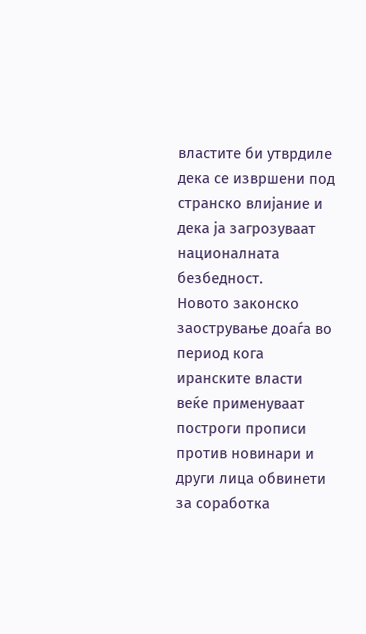властите би утврдиле дека се извршени под странско влијание и дека ја загрозуваат националната безбедност.
Новото законско заострување доаѓа во период кога иранските власти веќе применуваат построги прописи против новинари и други лица обвинети за соработка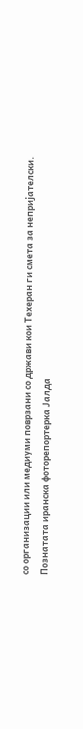со организации или медиуми поврзани со држави кои Техеран ги смета за непријателски.
Познатата иранска фоторепортерка Јалда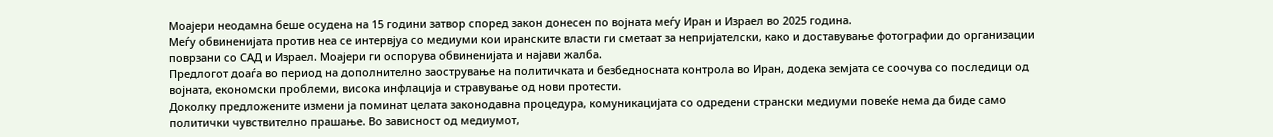Моајери неодамна беше осудена на 15 години затвор според закон донесен по војната меѓу Иран и Израел во 2025 година.
Меѓу обвиненијата против неа се интервјуа со медиуми кои иранските власти ги сметаат за непријателски, како и доставување фотографии до организации поврзани со САД и Израел. Моајери ги оспорува обвиненијата и најави жалба.
Предлогот доаѓа во период на дополнително заострување на политичката и безбедносната контрола во Иран, додека земјата се соочува со последици од војната, економски проблеми, висока инфлација и стравување од нови протести.
Доколку предложените измени ја поминат целата законодавна процедура, комуникацијата со одредени странски медиуми повеќе нема да биде само политички чувствително прашање. Во зависност од медиумот,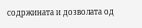содржината и дозволата од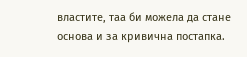властите, таа би можела да стане основа и за кривична постапка.